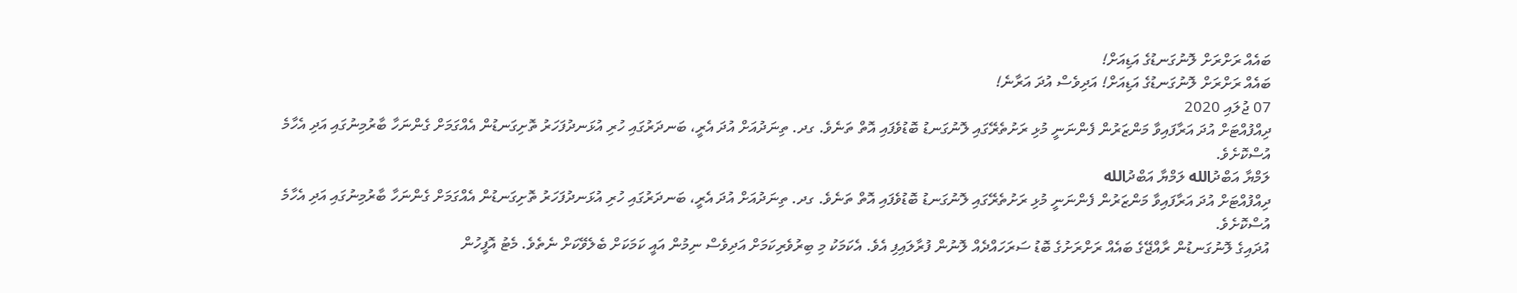ބައެއް ރަށްރަށް ލޮނުގަނޑުގެ އަޑިއަށް!
ބައެއް ރަށްރަށް ލޮނުގަނޑުގެ އަޑިއަށް! އަދިވެސް އުދަ އަރާނެ!
07 ޖުލައި 2020
ދިއްފުއްޓަށް އުދަ އަރާފައިވާ މަންޒަރުން ފެންނަނީ މުޅި ރަށުތެރޭގައި ލޮނުގަނޑު ބޮޑުވެފައި އޮތް ތަނެވެ. ގދ. ތިނަދުއަށް އުދަ އެރީ، ބަނދަރުގައި ހުރި އުޅަނދުފަހަރު ތޮށިގަނޑުން އެއްގަމަށް ގެންނަހާ ބާރުމިނުގައި އަދި އެހާމެ އުސްކޮށެވެ.
ލަމްޔާ އަބްދުالله ލަމްޔާ އަބްދުالله
ދިއްފުއްޓަށް އުދަ އަރާފައިވާ މަންޒަރުން ފެންނަނީ މުޅި ރަށުތެރޭގައި ލޮނުގަނޑު ބޮޑުވެފައި އޮތް ތަނެވެ. ގދ. ތިނަދުއަށް އުދަ އެރީ، ބަނދަރުގައި ހުރި އުޅަނދުފަހަރު ތޮށިގަނޑުން އެއްގަމަށް ގެންނަހާ ބާރުމިނުގައި އަދި އެހާމެ އުސްކޮށެވެ.
އުދައިގެ ލޮނުގަނޑުން ރާއްޖޭގެ ބައެއް ރަށްރަށުގެ ބޮޑު ސަރަހައްދެއް ލޮނުން ފުރާލައިފި އެވެ. އެކަމަކު މި ބިރުވެރިކަމަށް އަދިވެސް ނިމުން އައީ ކަމަކަށް ބެލެވޭކަށް ނެތެވެ. މެޓު އޮފީހުން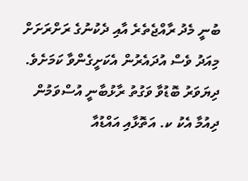ބުނީ މެދު ރާއްޖެތެރެ އާއި ދެކުނުގެ ރަށްރަށަށް މިއަދު ވެސް އުދައެރުން އެކަށީގެންވާ ކަމަށެވެ.
ދިޔަވަރު ބޮޑުވާ ވަގުތު ރާޅުބާނީ އުސްވަމުން ދިއުމާ އެކު ކ. އަތޮޅާއި އައްޑުއާ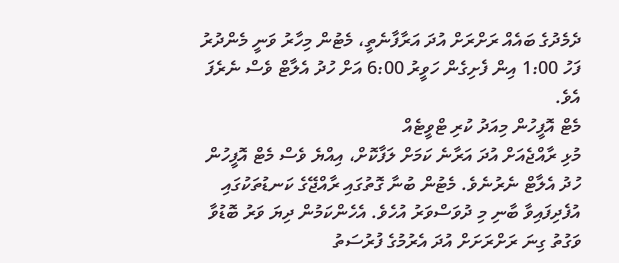ދެމެދުގެ ބައެއް ރަށްރަށް އުދަ އަރާފާނެތީ، މެޓުން މިހާރު ވަނީ މެންދުރު ފަހު 1:00 އިން ފެށިގެން ހަވީރު 6:00 އަށް ހުދު އެލާޓް ވެސް ނެރެފަ އެވެ.
މެޓް އޮފީހުން މިއަދު ކުރި ޓްވީޓެއް
މުޅި ރާއްޖެއަށް އުދަ އަރާނެ ކަމަށް ލަފާކޮށް، އިއްޔެ ވެސް މެޓް އޮފީހުން ހުދު އެލާޓް ނެރުނެވެ. މެޓުން ބުނާ ގޮތުގައި ރާއްޖޭގެ ކަނޑުތަކުގައި އުފެދިފައިވާ ބާނި މި ދުވަސްވަރު އުހެވެ. އެހެންކަމުން ދިޔަ ވަރު ބޮޑުވާ ވަގުތު ގިނަ ރަށްރަށަށް އުދަ އެރުމުގެ ފުރުސަތު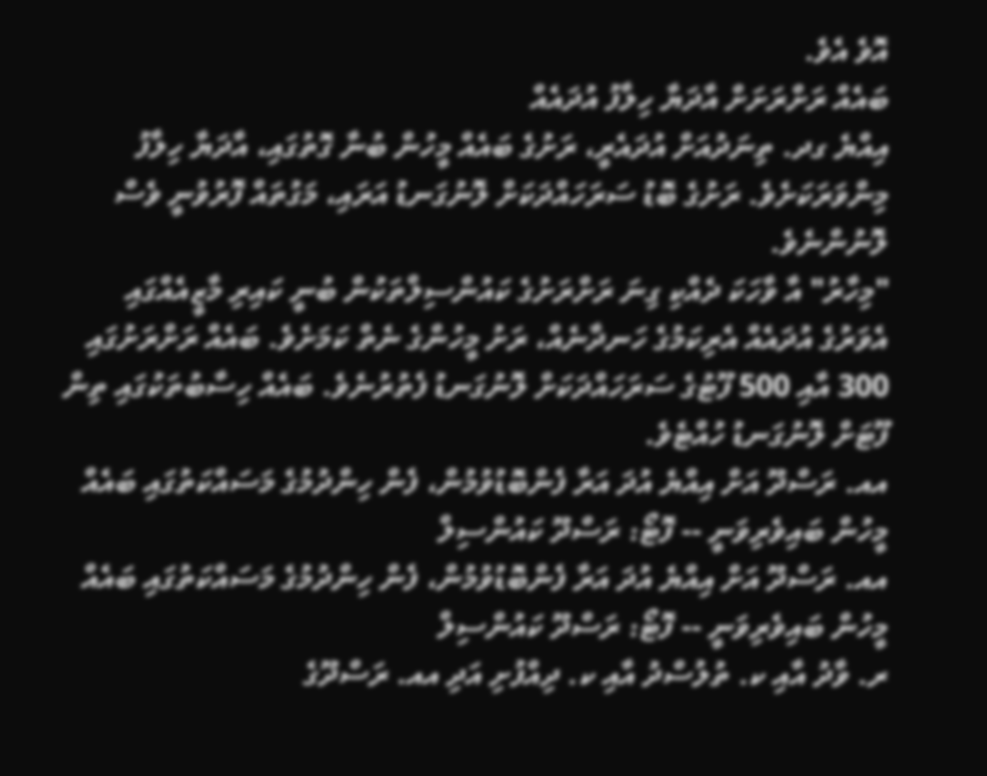އޮވެ އެވެ.
ބައެއް ރަށްރަށަށް އާދަޔާ ހިލާފު އުދައެއް
އިއްޔެ ގދ. ތިނަދުއަށް އުދައެރީ، ރަށުގެ ބައެއް މީހުން ބުނާ ގޮތުގައި، އާދަޔާ ހިލާފު މިންވަރަކަށެވެ. ރަށުގެ ބޮޑު ސަރަހައްދަކަށް ލޮނުގަނޑު އަރައި، މަގުތައް ފޮރުވުނީ ވެސް ލޮނުންނެވެ.
"މިހާރު" އާ ވާހަކަ ދެއްކި ގިނަ ރަށްރަށުގެ ކައުންސިލްތަކުން ބުނީ ކައިރި މާޒީއެއްގައި އެވަރުގެ އުދައެއް އެރިކަމުގެ ހަނދާނެއް، ރަށު މީހުންގެ ނެތް ކަމަށެވެ. ބައެއް ރަށްރަށުގައި 300 އާއި 500 ފޫޓުގެ ސަރަހައްދަކަށް ލޮނުގަނޑު ފެތުރުނެވެ. ބައެއް ހިސާބުތަކުގައި ތިން ފޫޓަށް ލޮނުގަނޑު ހުއްޓެވެ.
އއ. ރަސްދޫ އަށް އިއްޔެ އުދަ އަރާ ފެންބޮޑުވުމުން، ފެން ހިންދުމުގެ މަސައްކަތުގައި ބައެއް މީހުން ބައިވެރިވަނީ -- ފޮޓޯ: ރަސްދޫ ކައުންސިލް
އއ. ރަސްދޫ އަށް އިއްޔެ އުދަ އަރާ ފެންބޮޑުވުމުން، ފެން ހިންދުމުގެ މަސައްކަތުގައި ބައެއް މީހުން ބައިވެރިވަނީ -- ފޮޓޯ: ރަސްދޫ ކައުންސިލް
ރ. ވާދު އާއި ކ. ތުލުސްދު އާއި ކ. ދިއްފުށި އަދި އއ. ރަސްދޫގެ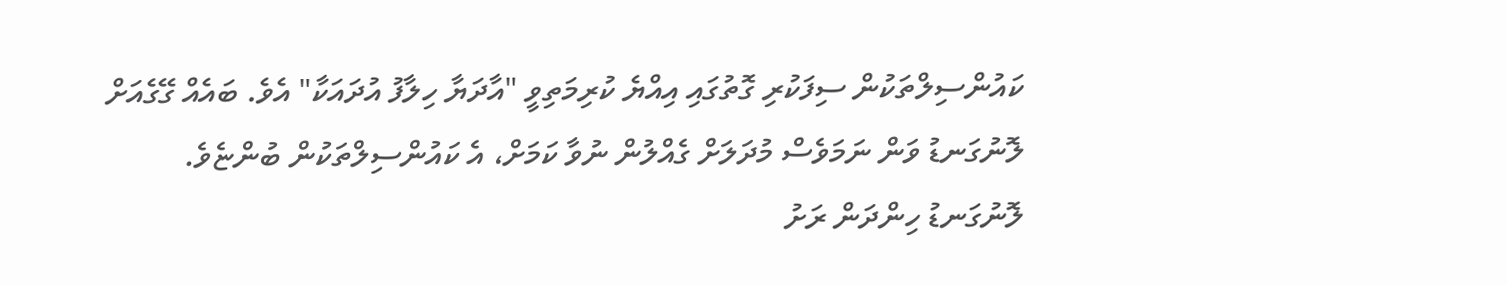ކައުންސިލްތަކުން ސިފަކުރި ގޮތުގައި އިއްޔެ ކުރިމަތިވީ "އާދަޔާ ހިލާފު އުދައަކާ" އެވެ. ބައެއް ގޭގެއަށް ލޮނުގަނޑު ވަން ނަމަވެސް މުދަލަށް ގެއްލުން ނުވާ ކަމަށް، އެ ކައުންސިލްތަކުން ބުންޏެވެ.
ލޮނުގަނޑު ހިންދަން ރަށު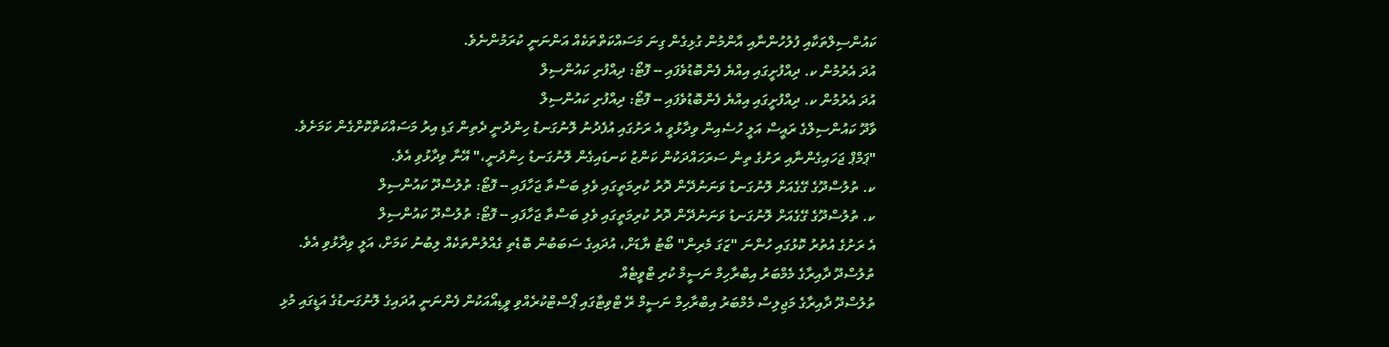ކައުންސިލްތަކާއި ފުލުހުންނާއި އާންމުން ގުޅިގެން ގިނަ މަސައްކަތްތަކެއް އަންނަނީ ކުރަމުންނެވެ.
އުދަ އެރުމުން ކ. ދިއްފުށީގައި އިއްޔެ ފެންބޮޑުވެފައި -- ފޮޓޯ: ދިއްފުށި ކައުންސިލް
އުދަ އެރުމުން ކ. ދިއްފުށީގައި އިއްޔެ ފެންބޮޑުވެފައި -- ފޮޓޯ: ދިއްފުށި ކައުންސިލް
ވާދޫ ކައުންސިލްގެ ރައީސް އަލީ ހުސެއިން ވިދާޅުވީ އެ ރަށުގައި އުފެދުނު ލޮނުގަނޑު ހިންދުނީ ދެތިން ގަޑި އިރު މަސައްކަތްކޮށްގެން ކަމަށެވެ.
"ޕަމްޕް ޖަހައިގެންނާއި ރަށުގެ ތިން ސަރަހައްދަކުން ކަންޒު ކަނޑައިގެން ލޮނުގަނޑު ހިންދުނީ،" އޭނާ ވިދާޅުވި އެވެ.
ކ. ތުލުސްދޫގެ ގޭގެއަށް ލޮނުގަނޑު ވަނަނުދޭން ދޮރު ކުރިމަތީގައި ވެލި ބަސްތާ ޖަހާފައި -- ފޮޓޯ: ތުލުސްދޫ ކައުންސިލް
ކ. ތުލުސްދޫގެ ގޭގެއަށް ލޮނުގަނޑު ވަނަނުދޭން ދޮރު ކުރިމަތީގައި ވެލި ބަސްތާ ޖަހާފައި -- ފޮޓޯ: ތުލުސްދޫ ކައުންސިލް
އެ ރަށުގެ އުތުރު ކޮޅުގައި ހުންނަ "ޒަގަ މެރިން" ބޯޓު ޔާޑަށް، އުދައިގެ ސަބަބުން ބޮޑެތި ގެއްލުންތަކެއް ލިބުނު ކަމަށް، އަލީ ވިދާޅުވި އެވެ.
ތުލުސްދޫ ދާއިރާގެ މެމްބަރު އިބްރާހިމް ނަސީމް ކުރި ޓްވީޓެއް
ތުލުސްދޫ ދާއިރާގެ މަޖިލިސް މެމްބަރު އިބްރާހިމް ނަސީމް ރޭ ޓްވިޓާގައި ޕޯސްޓްކުރެއްވި ވީޑިއޯއަކުން ފެންނަނީ އުދައިގެ ލޮނުގަނޑުގެ އަޑީގައި މުޅި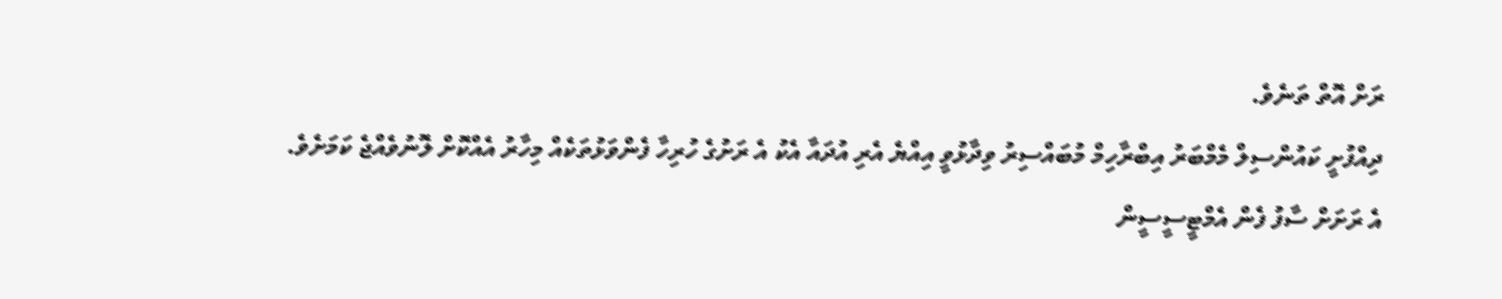ރަށް އޮތް ތަނެވެ.
ދިއްފުށީ ކައުންސިލް މެމްބަރު އިބްރާހިމް މުބައްސިރު ވިދާޅުވީ އިއްޔެ އެރި އުދައާ އެކު އެ ރަށުގެ ހުރިހާ ފެންވަޅުތަކެއް މިހާރު އެއްކޮށް ލޮނުވެއްޖެ ކަމަށެވެ.
އެ ރަށަށް ސާފު ފެން އެމްޓީސީސީން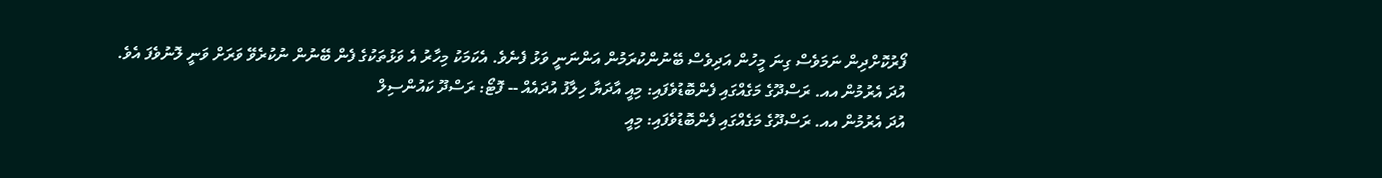ފޯރުކޮށްދިން ނަމަވެސް ގިނަ މީހުން އަދިވެސް ބޭނުންކުރަމުން އަންނަނީ ވަޅު ފެނެވެ. އެކަމަކު މިހާރު އެ ވަޅުތަކުގެ ފެން ބޭނުން ނުކުރެވޭ ވަރަށް ވަނީ ލޮނުވެފަ އެވެ.
އުދަ އެރުމުން އއ. ރަސްދޫގެ މަގެއްގައި ފެންބޮޑުވެފައި: މިއީ އާދަޔާ ހިލާފު އުދައެއް -- ފޮޓޯ: ރަސްދޫ ކައުންސިލް
އުދަ އެރުމުން އއ. ރަސްދޫގެ މަގެއްގައި ފެންބޮޑުވެފައި: މިއީ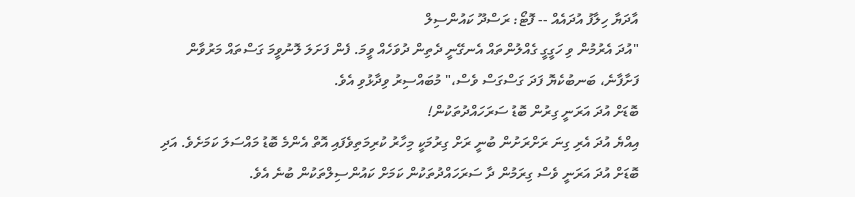އާދަޔާ ހިލާފު އުދައެއް -- ފޮޓޯ: ރަސްދޫ ކައުންސިލް
"އުދަ އެރުމުން ވި ހަގީގީ ގެއްލުންތައް އެނގޭނީ ދެތިން ދުވަހެއް ވީމަ. ފެން ފަށަލަ ލޮނުވީމަ ގަސްތައް މަރުވާން ފަށާފާނެ، ބަނބުކެޔޮ ފަދަ ގަސްގަސް ވެސް،" މުބައްސިރު ވިދާޅުވި އެވެ.
ބޮޑަށް އުދަ އަރަނީ ގިރުން ބޮޑު ސަރަހައްދުތަކުން!
އިއްޔެ އުދަ އެރި ގިނަ ރަށްރަށުން ބުނީ ރަށް ގިރުމަކީ މިހާރު ކުރިމަތިވެފައި އޮތް އެންމެ ބޮޑު މައްސަލަ ކަމަށެވެ. އަދި ބޮޑަށް އުދަ އަރަނީ ވެސް ގިރަމުން ދާ ސަރަހައްދުތަކުން ކަމަށް ކައުންސިލްތަކުން ބުނެ އެވެ.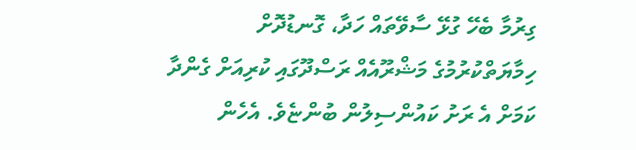ގިރުމާ ބެހޭ ގުޅޭ ސާވޭތައް ހަދާ، ގޮނޑުދޮށް ހިމާޔަތްކުރުމުގެ މަޝްރޫއެއް ރަސްދޫގައި ކުރިއަށް ގެންދާ ކަމަށް އެ ރަށު ކައުންސިލުން ބުންޏެވެ. އެހެން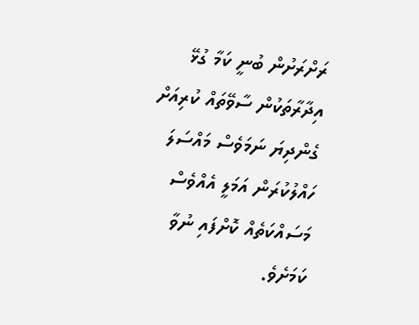ރަށްރަށުން ބުނީ ކަމާ ގުޅޭ އިދާރާތަކުން ސާވޭތައް ކުރިއަށް ގެންދިޔަ ނަމަވެސް މައްސަލަ ހައްލުކުރަން އަމަލީ އެއްވެސް މަސައްކަތެއް ކޮށްފައި ނުވާ ކަމަށެވެ.